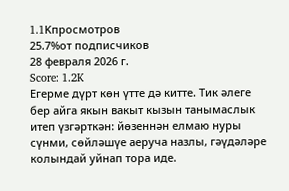1.1Kпросмотров
25.7%от подписчиков
28 февраля 2026 г.
Score: 1.2K
Егерме дүрт көн үтте дә китте. Тик әлеге бер айга якын вакыт кызын танымаслык итеп үзгәрткән: йөзеннән елмаю нуры сүнми, сөйләшүе аеруча назлы, гәүдәләре колындай уйнап тора иде.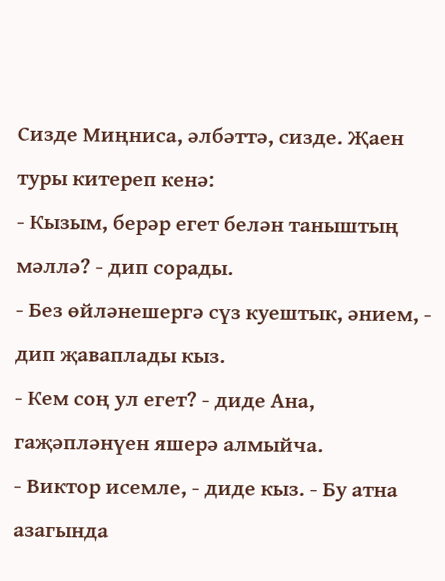Сизде Миңниса, әлбәттә, сизде. Җаен туры китереп кенә:
- Кызым, берәр егет белән таныштың мәллә? - дип сорады.
- Без өйләнешергә сүз куештык, әнием, - дип җаваплады кыз.
- Кем соң ул егет? - диде Ана, гаҗәпләнүен яшерә алмыйча.
- Виктор исемле, - диде кыз. - Бу атна азагында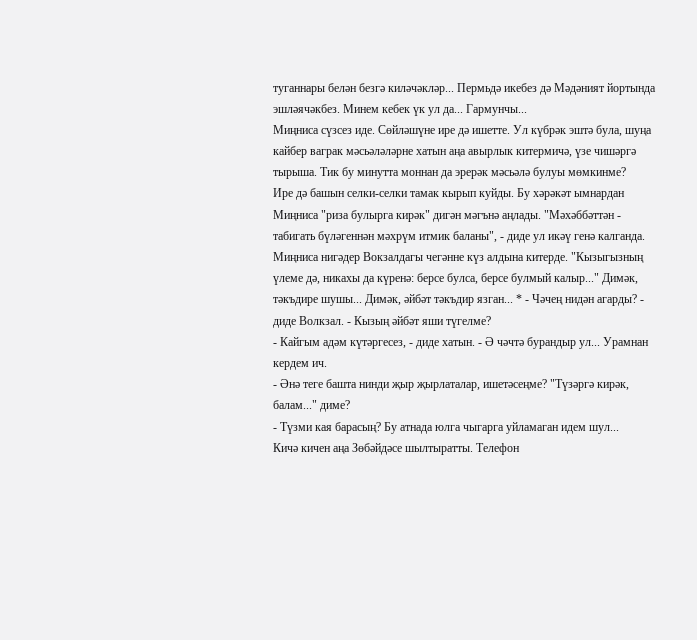туганнары белән безгә киләчәкләр... Пермьдә икебез дә Мәдәният йортында эшләячәкбез. Минем кебек үк ул да... Гармунчы...
Миңниса сүзсез иде. Сөйләшүне ире дә ишетте. Ул күбрәк эштә була, шуңа кайбер ваграк мәсьәләләрне хатын аңа авырлык китермичә, үзе чишәргә тырыша. Тик бу минутта моннан да эрерәк мәсьәлә булуы мөмкинме?
Ире дә башын селки-селки тамак кырып куйды. Бу хәрәкәт ымнардан Миңниса "риза булырга кирәк" дигән мәгънә аңлады. "Мәхәббәттән - табигать бүләгеннән мәхрүм итмик баланы", - диде ул икәү генә калганда.
Миңниса нигәдер Вокзалдагы чегәнне күз алдына китерде. "Кызыгызның үлеме дә, никахы да күренә: берсе булса, берсе булмый калыр..." Димәк, тәкъдире шушы... Димәк, әйбәт тәкъдир язган... * - Чәчең нидән агарды? - диде Волкзал. - Кызың әйбәт яши түгелме?
- Кайгым адәм күтәргесез, - диде хатын. - Ә чәчтә бурандыр ул... Урамнан кердем ич.
- Әнә теге башта нинди җыр җырлаталар, ишетәсеңме? "Түзәргә кирәк, балам..." диме?
- Түзми кая барасың? Бу атнада юлга чыгарга уйламаган идем шул...
Кичә кичен аңа Зөбәйдәсе шылтыратты. Телефон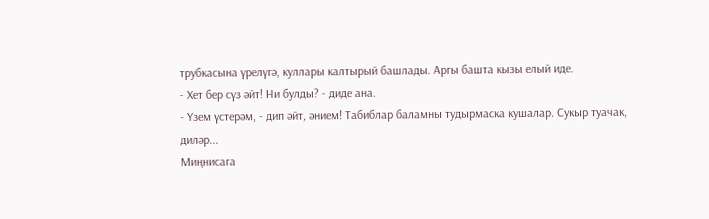трубкасына үрелүгә, куллары калтырый башлады. Аргы башта кызы елый иде.
- Хет бер сүз әйт! Ни булды? - диде ана.
- Үзем үстерәм, - дип әйт, әнием! Табиблар баламны тудырмаска кушалар. Сукыр туачак, диләр...
Миңнисага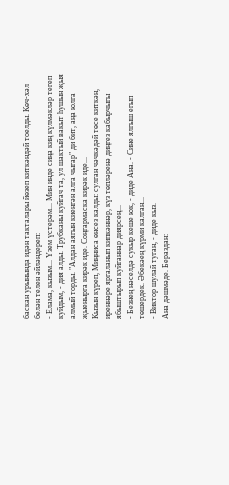баскан урынында идән такталары йөзеп киткәндәй тоелды. Көч-хәл белән телен әйләндереп:
- Елама, кызым... Үзем үстерәм... Мин инде сиңа киң күлмәкләр тегеп куйдым, - дия алды. Трубканы куйгач та, ул шактый вакыт һушын җыя алмый торды. "Алдан аягын киенгән алга чыгар" ди бит, аңа юлга җыенырга кирәк иде. Соңгармаска кирәк иде...
Кызын күреп, Миңниса өнсез калды: сулган чәчкәдәй төсе киткән, иреннәре яргаланып кипкәннәр, күз төпләренә диңгез кабырчыгы ябыштырып куйганнар диярсең...
- Безнең нәселдә сукыр кеше юк, - диде Ана. - Сине ялгыш егып төшердек. Әбекәең күрми калган...
- Виктор шулай туган, - диде кыз.
Ана дәшмәде. Бераздан: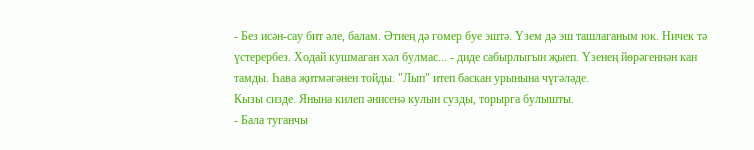- Без исән-сау бит әле, балам. Әтиең дә гомер буе эштә. Үзем дә эш ташлаганым юк. Ничек тә үстерербез. Ходай кушмаган хәл булмас... - диде сабырлыгын җыеп. Үзенең йөрәгеннән кан тамды. Һава җитмәгәнен тойды. "Лып" итеп баскан урынына чүгәләде.
Кызы сизде. Янына килеп әнисенә кулын сузды, торырга булышты.
- Бала туганчы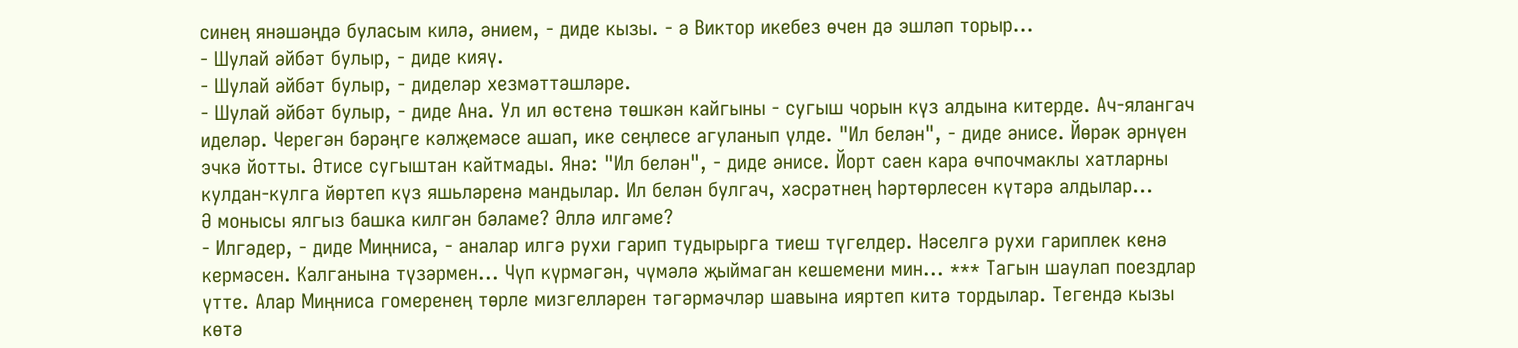синең янәшәңдә буласым килә, әнием, - диде кызы. - ә Виктор икебез өчен дә эшләп торыр...
- Шулай әйбәт булыр, - диде кияү.
- Шулай әйбәт булыр, - диделәр хезмәттәшләре.
- Шулай әйбәт булыр, - диде Ана. Ул ил өстенә төшкән кайгыны - сугыш чорын күз алдына китерде. Ач-ялангач иделәр. Черегән бәрәңге кәлҗемәсе ашап, ике сеңлесе агуланып үлде. "Ил белән", - диде әнисе. Йөрәк әрнүен эчкә йотты. Әтисе сугыштан кайтмады. Янә: "Ил белән", - диде әнисе. Йорт саен кара өчпочмаклы хатларны кулдан-кулга йөртеп күз яшьләренә мандылар. Ил белән булгач, хәсрәтнең һәртөрлесен күтәрә алдылар...
Ә монысы ялгыз башка килгән бәламе? Әллә илгәме?
- Илгәдер, - диде Миңниса, - аналар илгә рухи гарип тудырырга тиеш түгелдер. Нәселгә рухи гариплек кенә кермәсен. Калганына түзәрмен... Чүп күрмәгән, чүмәлә җыймаган кешемени мин... *** Тагын шаулап поездлар үтте. Алар Миңниса гомеренең төрле мизгелләрен тәгәрмәчләр шавына ияртеп китә тордылар. Тегендә кызы көтә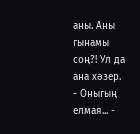аны. Аны гынамы соң?! Ул да ана хәзер.
- Оныгың елмая... -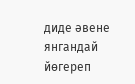диде әвене янгандай йөгереп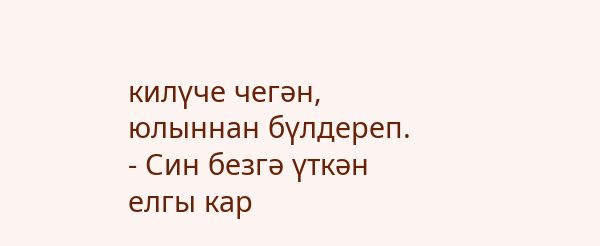килүче чегән, юлыннан бүлдереп.
- Син безгә үткән елгы кар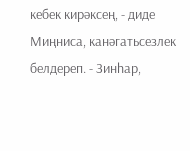кебек кирәксең, - диде Миңниса, канәгатьсезлек белдереп. - Зинһар,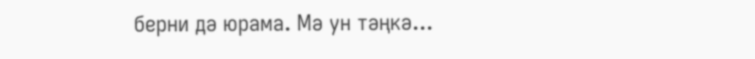берни дә юрама. Мә ун тәңкә...